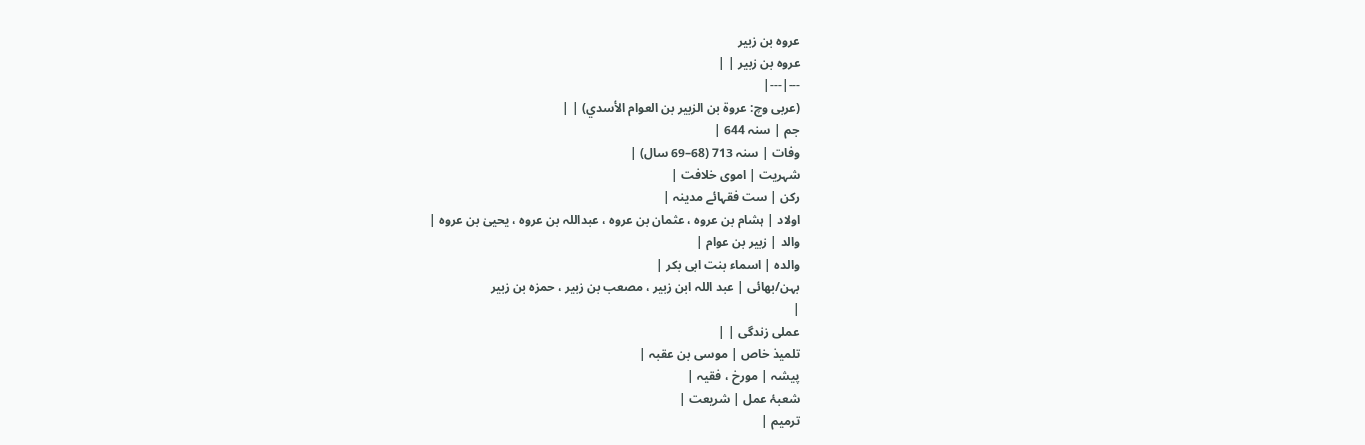عروہ بن زبیر
عروہ بن زبیر | |
---|---|
(عربی وچ: عروة بن الزبير بن العوام الأسدي) | |
جم | سنہ 644 |
وفات | سنہ 713 (68–69 سال) |
شہریت | اموی خلافت |
رکن | ست فقہائے مدینہ |
اولاد | ہشام بن عروہ ، عثمان بن عروہ ، عبداللہ بن عروہ ، یحییٰ بن عروہ |
والد | زبیر بن عوام |
والدہ | اسماء بنت ابی بکر |
بہن/بھائی | عبد اللہ ابن زبیر ، مصعب بن زبیر ، حمزہ بن زبیر
|
عملی زندگی | |
تلمیذ خاص | موسی بن عقبہ |
پیشہ | مورخ ، فقیہ |
شعبۂ عمل | شریعت |
ترمیم |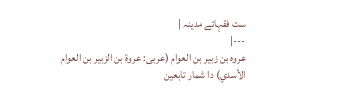ست فقہائے مدینہ |
---|
عروہ بن زبیر بن العوام (عربی: عروة بن الزبير بن العوام الأسدي) دا شمار تابعین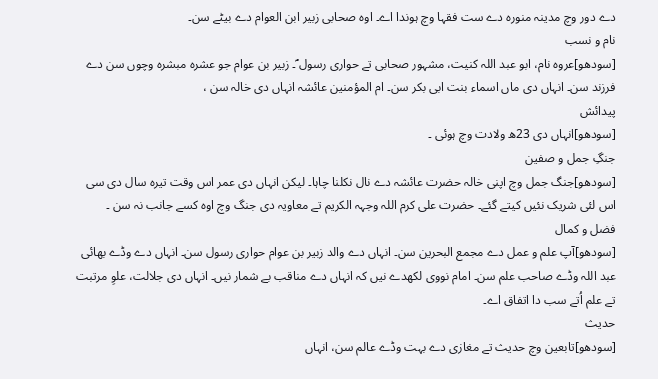دے دور وچ مدینہ منورہ دے ست فقہا وچ ہوندا اے۔ اوہ صحابی زبیر ابن العوام دے بیٹے سن۔
نام و نسب
[سودھو]عروہ نام، ابو عبد اللہ کنیت، مشہور صحابی تے حواری رسول ؐ۔ زبیر بن عوام جو عشرہ مبشرہ وچوں سن دے فرزند سن۔ انہاں دی ماں اسماء بنت ابی بکر سن۔ ام المؤمنین عائشہ انہاں دی خالہ سن ،
پیدائش
[سودھو]انہاں دی 23ھ ولادت وچ ہوئی ۔
جنگِ جمل و صفین
[سودھو]جنگ جمل وچ اپنی خالہ حضرت عائشہ دے نال نکلنا چاہا۔ لیکن انہاں دی عمر اس وقت تیرہ سال دی سی اس لئی شریک نئيں کیتے گئے۔ حضرت علی کرم اللہ وجہہ الکریم تے معاویہ دی جنگ وچ اوہ کسے جانب نہ سن ۔
فضل و کمال
[سودھو]آپ علم و عمل دے مجمع البحرین سن۔ انہاں دے والد زبیر بن عوام حواری رسول سن۔ انہاں دے وڈے بھائی عبد اللہ وڈے صاحب علم سن۔ امام نووی لکھدے نيں کہ انہاں دے مناقب بے شمار نيں۔ انہاں دی جلالت، علوِ مرتبت تے علم اُتے سب دا اتفاق اے۔
حدیث
[سودھو]تابعین وچ حدیث تے مغازی دے بہت وڈے عالم سن، انہاں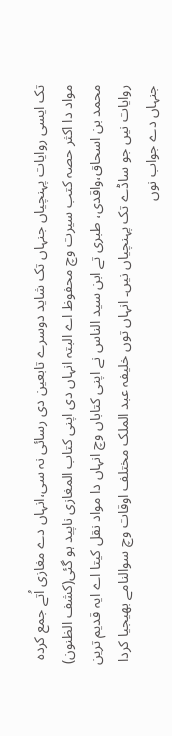تک ایسی روایات پہنچیاں جنہاں تک شاید دوسرے تابعین دی رسائی نہ سی،انہاں دے مغازی اُتے جمع کردہ مواد دا اکثر حصہ کتب سیرت وچ محفوظ اے البتہ انہاں دی اپنی کتاب المغازی ناپید ہو گئی(کشف الظنون) محمد بن اسحاق،واقدی، طبری تے ابن سید الناس نے اپنی کتاباں وچ انہاں دا مواد نقل کیتا اے ایہ قدیم ترین روایات نيں جو ساڈے تک پہنچیاں نيں۔ انہاں توں خلیفہ عبد الملک مختلف اوقات وچ سوالنامے بھیجیا کردا جنہاں دے جواب نوں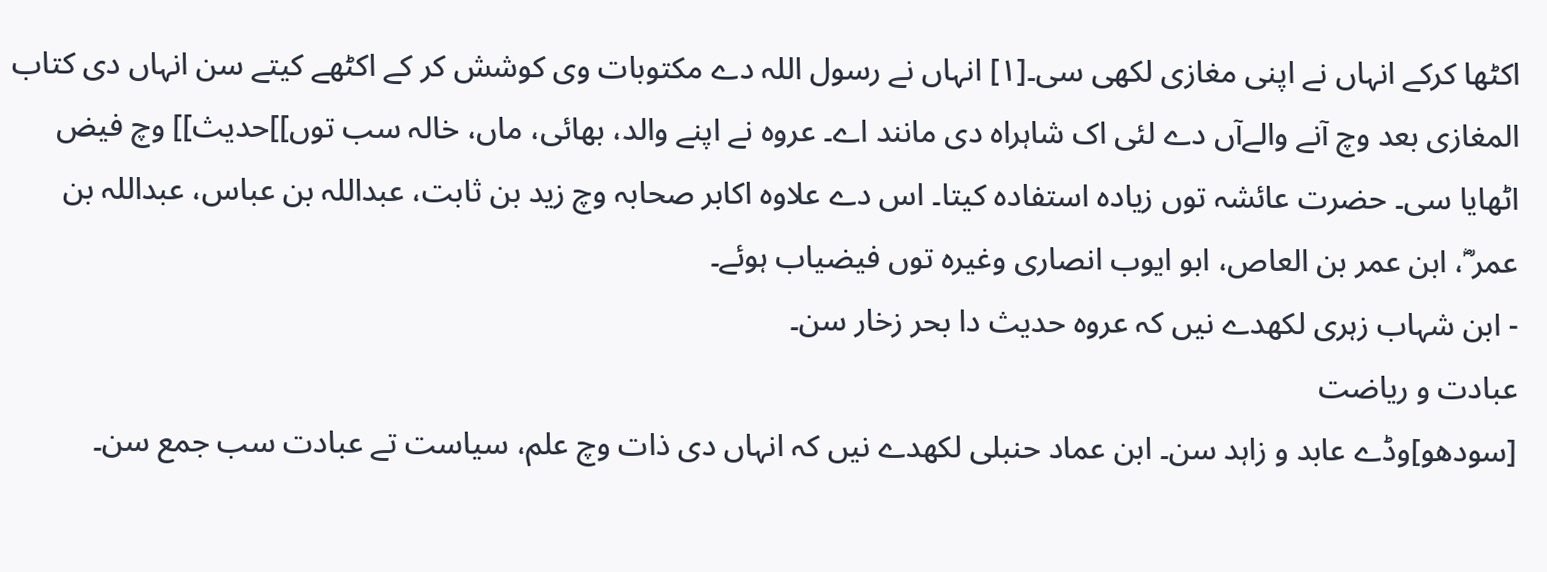اکٹھا کرکے انہاں نے اپنی مغازی لکھی سی۔[۱] انہاں نے رسول اللہ دے مکتوبات وی کوشش کر کے اکٹھے کیتے سن انہاں دی کتاب المغازی بعد وچ آنے والےآں دے لئی اک شاہراہ دی مانند اے۔ عروہ نے اپنے والد، بھائی، ماں، خالہ سب توں]]حدیث]] وچ فیض اٹھایا سی۔ حضرت عائشہ توں زیادہ استفادہ کیتا۔ اس دے علاوہ اکابر صحابہ وچ زید بن ثابت، عبداللہ بن عباس، عبداللہ بن عمر ؓ، ابن عمر بن العاص، ابو ایوب انصاری وغیرہ توں فیضیاب ہوئے۔
- ابن شہاب زہری لکھدے نيں کہ عروہ حدیث دا بحر زخار سن۔
عبادت و ریاضت
[سودھو]وڈے عابد و زاہد سن۔ ابن عماد حنبلی لکھدے نيں کہ انہاں دی ذات وچ علم، سیاست تے عبادت سب جمع سن۔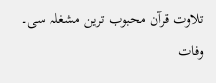تلاوت قرآن محبوب ترین مشغلہ سی۔
وفات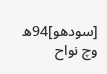[سودھو]94ھ وچ نواح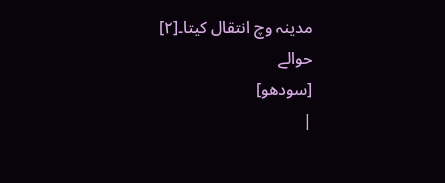مدینہ وچ انتقال کیتا۔[۲]
حوالے
[سودھو]
|